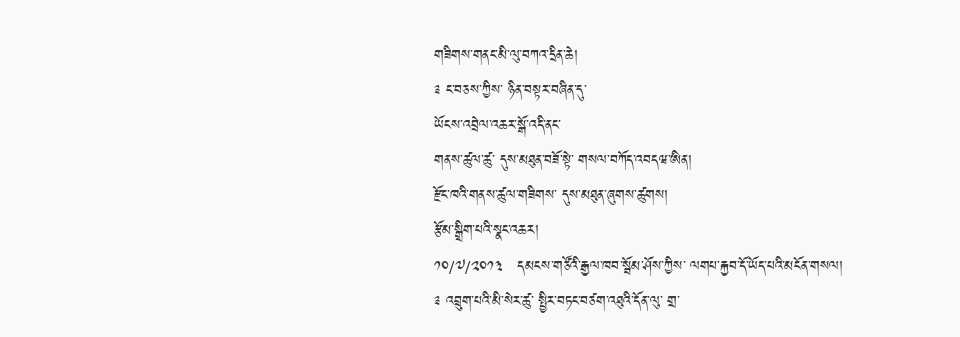གཟིགས་གནང་མི་ལུ་བཀའ་དྲིན་ཆེ།
༉ ང་བཅས་ཀྱིས་ ཉིན་བསྟར་བཞིན་དུ་
ཡོངས་འབྲེལ་འཆར་སྒོ་འདི་ནང་
གནས་ཚུལ་ཚུ་ དུས་མཐུན་བཟོ་སྟེ་ གསལ་བཀོད་འབདཝ་ཨིན།
རྫོང་ཁའི་གནས་ཚུལ་གཟིགས་ དུས་མཐུན་ཞུགས་ཚུགས།
རྩོམ་སྒྲིག་པའི་སྣང་འཆར།
༡༠/༧/༢༠༡༣   དམངས་གཙོའི་རྒྱལ་ཁབ་སྦོམ་ཤོས་ཀྱིས་ ལགཔ་རྐྱབ་དོ་ཡོད་པའི་མངོན་གསལ།
༉ འབྲུག་པའི་མི་སེར་ཚུ་ སྤྱིར་བཏང་བཙག་འཐུའི་དོན་ལུ་ གྲ་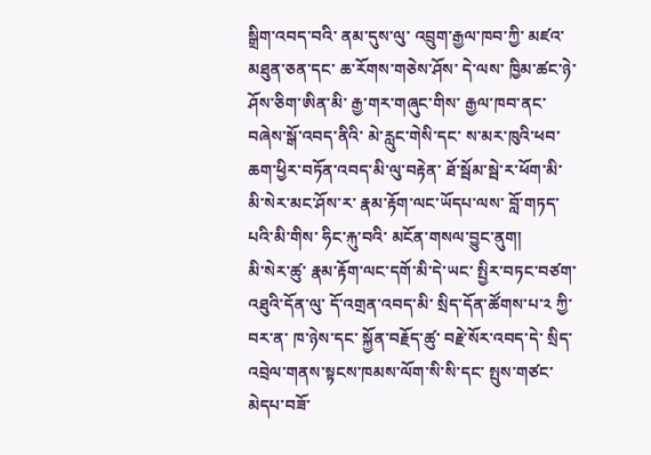སྒྲིག་འབད་བའི་ ནམ་དུས་ལུ་ འབྲུག་རྒྱལ་ཁབ་ཀྱི་ མཛའ་མཐུན་ཅན་དང་ ཆ་རོགས་གཅེས་ཤོས་ དེ་ལས་ ཁྱིམ་ཚང་ཉེ་ཤོས་ཅིག་ཨིན་མི་ རྒྱ་གར་གཞུང་གིས་ རྒྱལ་ཁབ་ནང་ བཞེས་སྒོ་འབད་ནིའི་ མེ་རླུང་གེསི་དང་ ས་མར་ཁུའི་ཕབ་ཆག་ཕྱིར་བཏོན་འབད་མི་ལུ་བརྟེན་ ཐོ་སྦོམ་སྦེ་ར་ཕོག་མི་ མི་སེར་མང་ཤོས་ར་ རྣམ་རྟོག་ལང་ཡོདཔ་ལས་ བློ་གཏད་པའི་མི་གིས་ ཧིང་རྐུ་བའི་ མངོན་གསལ་བྱུང་ནུག།
མི་སེར་ཚུ་ རྣམ་རྟོག་ལང་དགོ་མི་དེ་ཡང་ སྤྱིར་བཏང་བཙག་འཐུའི་དོན་ལུ་ དོ་འགྲན་འབད་མི་ སྲིད་དོན་ཚོགས་པ་༢ ཀྱི་བར་ན་ ཁ་ཉེས་དང་ སྐྱོན་བརྗོད་ཚུ་ བརྗེ་སོར་འབད་དེ་ སྲིད་འབྲེལ་གནས་སྟངས་ཁམས་ལོག་སི་སི་དང་ སྤུས་གཙང་མེདཔ་བཟོ་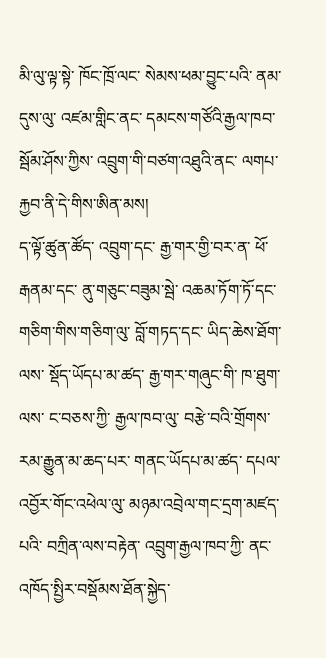མི་ལུ་ལྟ་སྟེ་ ཁོང་ཁྲོ་ལང་ སེམས་ཕམ་བྱུང་པའི་ ནམ་དུས་ལུ་ འཛམ་གླིང་ནང་ དམངས་གཙོའི་རྒྱལ་ཁབ་སྦོམ་ཤོས་ཀྱིས་ འབྲུག་གི་བཙག་འཐུའི་ནང་ ལགཔ་རྐྱབ་ནི་དེ་གིས་ཨིན་མས།
ད་ལྟོ་ཚུན་ཚོད་ འབྲུག་དང་ རྒྱ་གར་གྱི་བར་ན་ ཕོ་རྒནམ་དང་ ནུ་གཅུང་བཟུམ་སྦེ་ འཆམ་ཏོག་ཏོ་དང་ གཅིག་གིས་གཅིག་ལུ་ བློ་གཏད་དང་ ཡིད་ཆེས་ཐོག་ལས་ སྡོད་ཡོདཔ་མ་ཚད་ རྒྱ་གར་གཞུང་གི་ ཁ་ཐུག་ལས་ ང་བཅས་ཀྱི་ རྒྱལ་ཁབ་ལུ་ བརྩེ་བའི་གྲོགས་རམ་རྒྱུན་མ་ཆད་པར་ གནང་ཡོདཔ་མ་ཚད་ དཔལ་འབྱོར་གོང་འཕེལ་ལུ་ མཉམ་འབྲེལ་གང་དྲག་མཛད་པའི་ བཀྲིན་ལས་བརྟེན་ འབྲུག་རྒྱལ་ཁབ་ཀྱི་ ནང་འཁོད་སྤྱིར་བསྡོམས་ཐོན་སྐྱེད་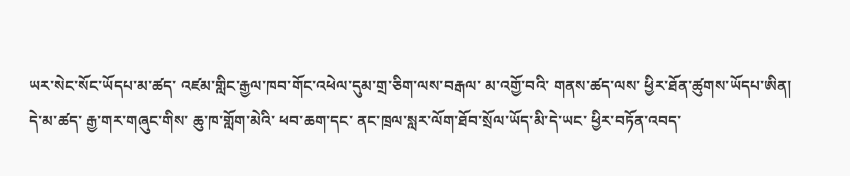ཡར་སེང་སོང་ཡོདཔ་མ་ཚད་ འཛམ་གླིང་རྒྱལ་ཁབ་གོང་འཕེལ་དུམ་གྲ་ཅིག་ལས་བརྒལ་ མ་འགྱོ་བའི་ གནས་ཚད་ལས་ ཕྱིར་ཐོན་ཚུགས་ཡོདཔ་ཨིན།
དེ་མ་ཚད་ རྒྱ་གར་གཞུང་གིས་ ཆུ་ཁ་གློག་མེའི་ ཕབ་ཆག་དང་ ནང་ཁྲལ་སླར་ལོག་ཐོབ་སྲོལ་ཡོད་མི་དེ་ཡང་ ཕྱིར་བཏོན་འབད་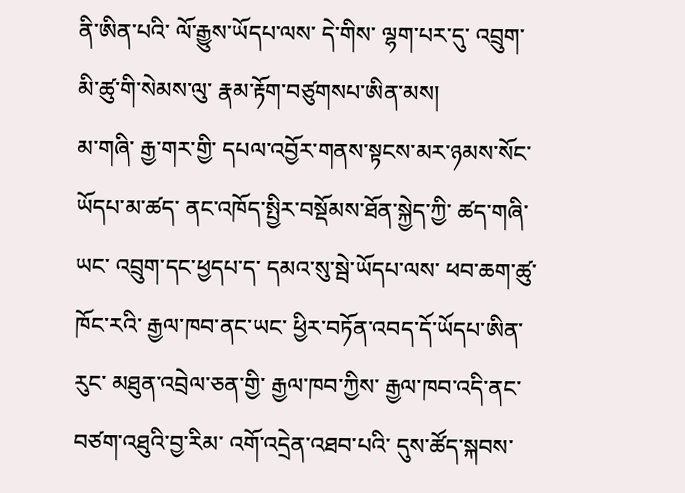ནི་ཨིན་པའི་ ལོ་རྒྱུས་ཡོདཔ་ལས་ དེ་གིས་ ལྷག་པར་དུ་ འབྲུག་མི་ཚུ་གི་སེམས་ལུ་ རྣམ་རྟོག་བཙུགསཔ་ཨིན་མས།
མ་གཞི་ རྒྱ་གར་གྱི་ དཔལ་འབྱོར་གནས་སྟངས་མར་ཉམས་སོང་ཡོདཔ་མ་ཚད་ ནང་འཁོད་སྤྱིར་བསྡོམས་ཐོན་སྐྱེད་ཀྱི་ ཚད་གཞི་ཡང་ འབྲུག་དང་ཕྱདཔ་ད་ དམའ་སུ་སྦེ་ཡོདཔ་ལས་ ཕབ་ཆག་ཚུ་ ཁོང་རའི་ རྒྱལ་ཁབ་ནང་ཡང་ ཕྱིར་བཏོན་འབད་དོ་ཡོདཔ་ཨིན་རུང་ མཐུན་འབྲེལ་ཅན་གྱི་ རྒྱལ་ཁབ་ཀྱིས་ རྒྱལ་ཁབ་འདི་ནང་ བཙག་འཐུའི་བྱ་རིམ་ འགོ་འདྲེན་འཐབ་པའི་ དུས་ཚོད་སྐབས་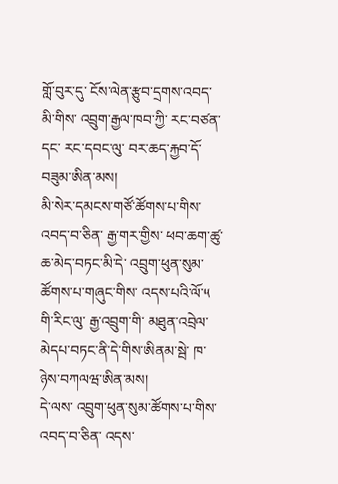གློ་བུར་དུ་ ངོས་ལེན་རྩུབ་དྲགས་འབད་མི་གིས་ འབྲུག་རྒྱལ་ཁབ་ཀྱི་ རང་བཙན་དང་ རང་དབང་ལུ་ བར་ཆད་རྐྱབ་དོ་བཟུམ་ཨིན་མས།
མི་སེར་དམངས་གཙོ་ཚོགས་པ་གིས་འབད་བ་ཅིན་ རྒྱ་གར་གྱིས་ ཕབ་ཆག་ཚུ་ ཆ་མེད་བཏང་མི་དེ་ འབྲུག་ཕུན་སུམ་ཚོགས་པ་གཞུང་གིས་ འདས་པའི་ལོ་༥ གི་རིང་ལུ་ རྒྱ་འབྲུག་གི་ མཐུན་འབྲེལ་མེདཔ་བཏང་ནི་དེ་གིས་ཨིནམ་སྦེ་ ཁ་ཉེས་བཀལཝ་ཨིན་མས།
དེ་ལས་ འབྲུག་ཕུན་སུམ་ཚོགས་པ་གིས་འབད་བ་ཅིན་ འདས་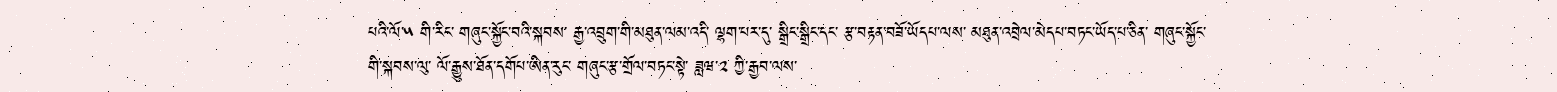པའི་ལོ་༥ གི་རིང་ གཞུང་སྐྱོང་བའི་སྐབས་ རྒྱ་འབྲུག་གི་མཐུན་ལམ་འདི་ ལྷག་པར་དུ་ སྒྲིང་སྒྲིང་དང་ རྩ་བརྟན་བཟོ་ཡོདཔ་ལས་ མཐུན་འབྲེལ་མེདཔ་བཏང་ཡོད་པ་ཅིན་ གཞུང་སྐྱོང་གི་སྐབས་ལུ་ ལོ་རྒྱུས་ཐོན་དགོཔ་ཨིན་རུང་ གཞུང་རྩ་གྲོལ་བཏང་སྟེ་ ཟླཝ་༢ ཀྱི་རྒྱབ་ལས་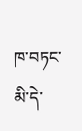ཁ་བཏང་མི་དེ་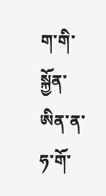ག་གི་སྐྱོན་ཨིན་ན་ ཧ་གོ་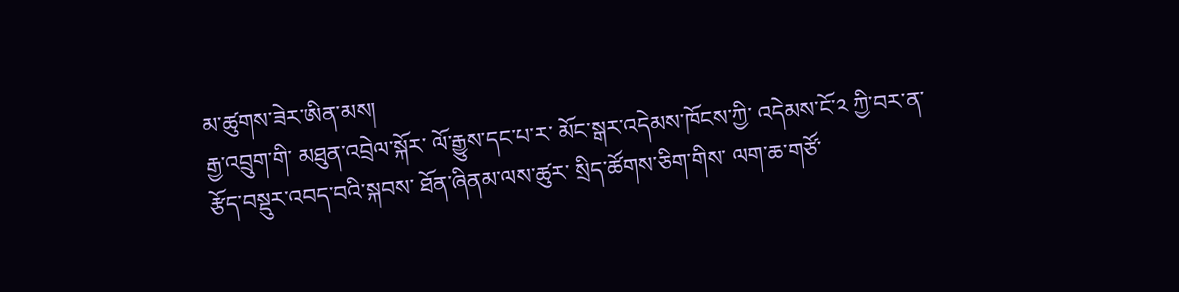མ་ཚུགས་ཟེར་ཨིན་མས།
རྒྱ་འབྲུག་གི་ མཐུན་འབྲེལ་སྐོར་ ལོ་རྒྱུས་དང་པ་ར་ མོང་སྒར་འདེམས་ཁོངས་ཀྱི་ འདེམས་ངོ་༢ ཀྱི་བར་ན་ རྩོད་བསྡུར་འབད་བའི་སྐབས་ ཐོན་ཞིནམ་ལས་ཚུར་ སྲིད་ཚོགས་ཅིག་གིས་ ལག་ཆ་གཙོ་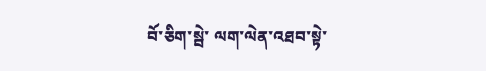བོ་ཅིག་སྦེ་ ལག་ལེན་འཐབ་སྟེ་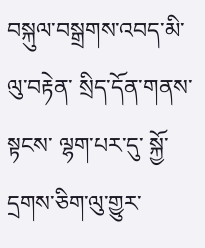བསྐུལ་བསྒྲགས་འབད་མི་ལུ་བརྟེན་ སྲིད་དོན་གནས་སྟངས་ ལྷག་པར་དུ་ སྐྱོ་དྲགས་ཅིག་ལུ་གྱུར་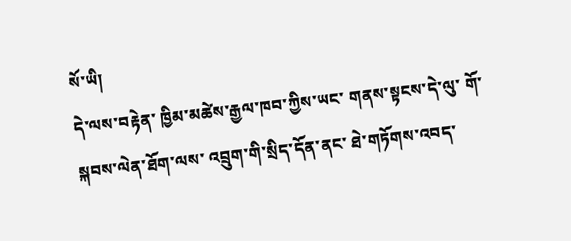སོ་ཡི།
དེ་ལས་བརྟེན་ ཁྱིམ་མཚེས་རྒྱལ་ཁབ་ཀྱིས་ཡང་ གནས་སྟངས་དེ་ལུ་ གོ་སྐབས་ལེན་ཐོག་ལས་ འབྲུག་གི་སྲིད་དོན་ནང་ ཐེ་གཏོགས་འབད་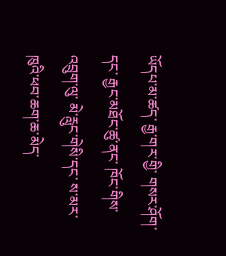ཡོདཔ་མ་ཚད་ རྒྱ་གར་གྱི་ གསར་ཤོག་དང་ རྒྱང་མཐོང་ཚུ་ནང་ ཁོང་གིས་ འབྲུག་ལུ་ མེ་རླུང་གེསི་དང་ ས་མར་ཁུའི་ཕབ་ཆག་ཆ་མེད་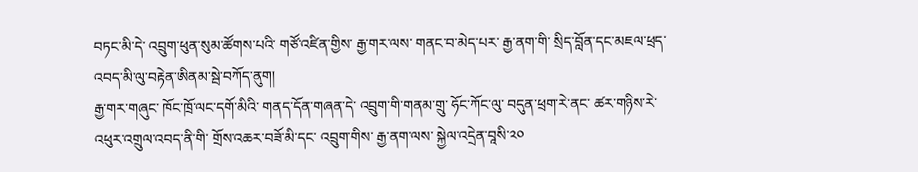བཏང་མི་དེ་ འབྲུག་ཕུན་སུམ་ཚོགས་པའི་ གཙོ་འཛིན་གྱིས་ རྒྱ་གར་ལས་ གནང་བ་མེད་པར་ རྒྱ་ནག་གི་ སྲིད་བློན་དང་མཇལ་ཕྲད་འབད་མི་ལུ་བརྟེན་ཨིནམ་སྦེ་བཀོད་ནུག།
རྒྱ་གར་གཞུང་ ཁོང་ཁྲོ་ལང་དགོ་མིའི་ གནད་དོན་གཞན་དེ་ འབྲུག་གི་གནམ་གྲུ་ ཧོང་ཀོང་ལུ་ བདུན་ཕྲག་རེ་ནང་ ཚར་གཉིས་རེ་ འཕུར་འགྲུལ་འབད་ནི་གི་ གྲོས་འཆར་བཟོ་མི་དང་ འབྲུག་གིས་ རྒྱ་ནག་ལས་ སྐྱེལ་འདྲེན་བཱསི་༢༠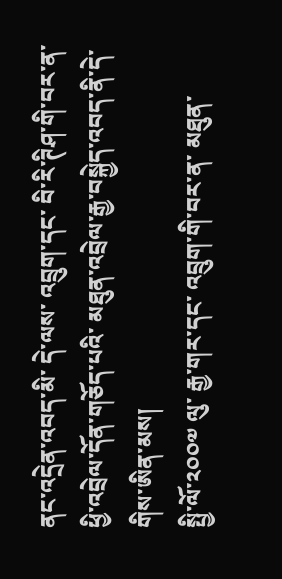ནང་འདྲེན་འབད་མི་ དེ་ལས་ འབྲུག་དང་ བི་རི་ཊིཤ་གི་བར་ན་ ཕྱི་འབྲེལ་དོན་གཅོད་པའི་ མཐུན་འབྲེལ་རྒྱ་བསྐྱེད་འབད་ནི་དེ་གིས་ཨིན་མས།
སྤྱི་ལོ་༢༠༠༧ ལུ་ རྒྱ་གར་དང་ འབྲུག་གི་བར་ན་ མཐུན་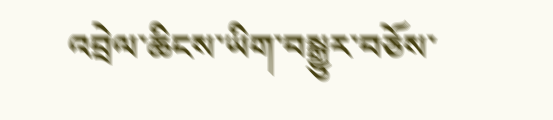འབྲེལ་ཆིངས་ཡིག་བསྒྱུར་བཅོས་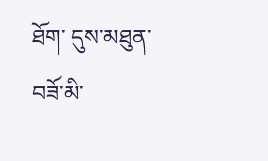ཐོག་ དུས་མཐུན་བཟོ་མི་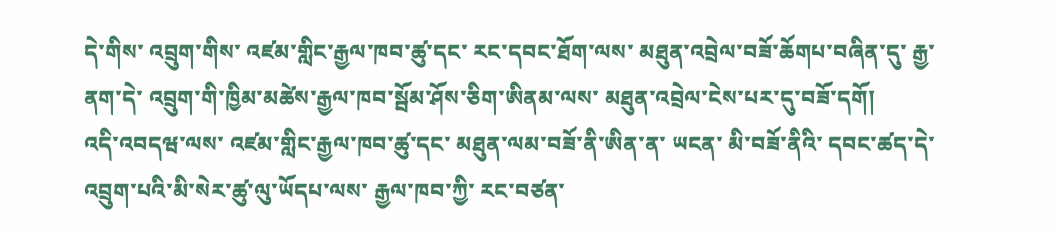དེ་གིས་ འབྲུག་གིས་ འཛམ་གླིང་རྒྱལ་ཁབ་ཚུ་དང་ རང་དབང་ཐོག་ལས་ མཐུན་འབྲེལ་བཟོ་ཆོགཔ་བཞིན་དུ་ རྒྱ་ནག་དེ་ འབྲུག་གི་ཁྱིམ་མཚེས་རྒྱལ་ཁབ་སྦོམ་ཤོས་ཅིག་ཨིནམ་ལས་ མཐུན་འབྲེལ་ངེས་པར་དུ་བཟོ་དགོ།
འདི་འབདཝ་ལས་ འཛམ་གླིང་རྒྱལ་ཁབ་ཚུ་དང་ མཐུན་ལམ་བཟོ་ནི་ཨིན་ན་ ཡངན་ མི་བཟོ་ནིའི་ དབང་ཚད་དེ་ འབྲུག་པའི་མི་སེར་ཚུ་ལུ་ཡོདཔ་ལས་ རྒྱལ་ཁབ་ཀྱི་ རང་བཙན་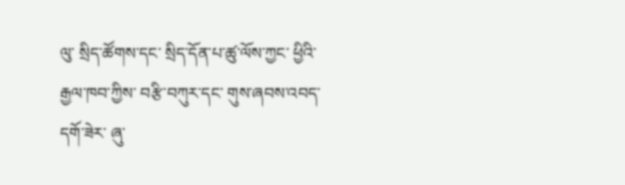ལུ་ སྲིད་ཚོགས་དང་ སྲིད་དོན་པ་ཚུ་ལོས་ཀྱང་ ཕྱིའི་རྒྱལ་ཁབ་ཀྱིས་ བརྩི་བཀུར་དང་ གུས་ཞབས་འབད་དགོ་ཟེར་ ཞུ་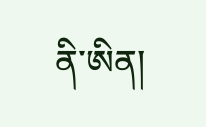ནི་ཨིན།